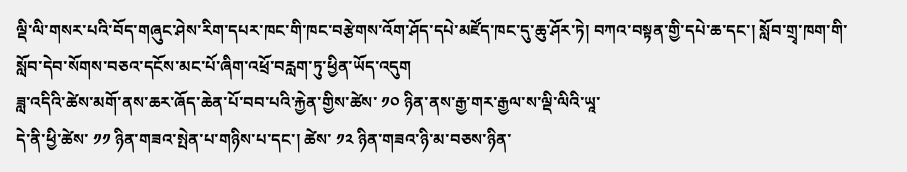ལྡི་ལི་གསར་པའི་བོད་གཞུང་ཤེས་རིག་དཔར་ཁང་གི་ཁང་བརྩེགས་འོག་ཤོད་དཔེ་མཛོད་ཁང་དུ་ཆུ་ཤོར་ཏེ། བཀའ་བསྟན་གྱི་དཔེ་ཆ་དང་། སློབ་གྲྭ་ཁག་གི་སློབ་དེབ་སོགས་བཅའ་དངོས་མང་པོ་ཞིག་འཕྲོ་བརླག་ཏུ་ཕྱིན་ཡོད་འདུག
ཟླ་འདིའི་ཚེས་མགོ་ནས་ཆར་ཞོད་ཆེན་པོ་བབ་པའི་རྐྱེན་གྱིས་ཚེས་ ༡༠ ཉིན་ནས་རྒྱ་གར་རྒྱལ་ས་ལྡི་ལིའི་ཡཱ་
དེ་ནི་ཕྱི་ཚེས་ ༡༡ ཉིན་གཟའ་སྤེན་པ་གཉིས་པ་དང་། ཚེས་ ༡༢ ཉིན་གཟའ་ཉི་མ་བཅས་ཉིན་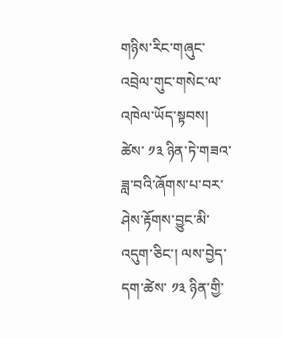གཉིས་རིང་གཞུང་འབྲེལ་གུང་གསེང་ལ་འཁེལ་ཡོད་སྟབས། ཚེས་ ༡༣ ཉིན་ཏེ་གཟའ་ཟླ་བའི་ཞོགས་པ་བར་ཤེས་རྟོགས་བྱུང་མི་འདུག་ཅིང་། ལས་བྱེད་དག་ཚེས་ ༡༣ ཉིན་གྱི་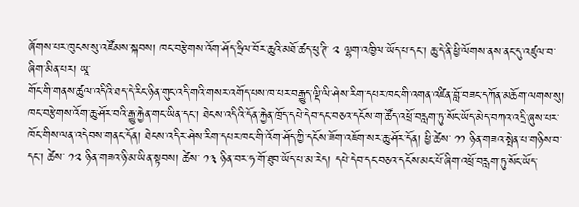ཞོགས་པར་ཁུངས་སུ་འཛོམས་སྐབས། ཁང་བརྩེགས་འོག་ཤོད་ཧྲིལ་བོར་ཆུའི་མཐོ་ཚད་ཕུ་ཊི་ ༢ ལྷག་འཁྱིལ་ཡོད་པ་དང་། ཆུ་དེ་ནི་ཕྱི་ལོགས་ནས་ནང་དུ་འཛུལ་བ་ཞིག་མིན་པར། ཡཱ་
གོང་གི་གནས་ཚུལ་འདིའི་ཐད་དེ་རིང་ཉིན་གུང་འདི་གའི་གསར་འགོད་པས་ཁ་པར་བརྒྱུད་ལྡི་ལི་ཤེས་རིག་དཔར་ཁང་གི་འགན་འཛིན་བློ་བཟང་དཀོན་མཆོག་ལགས་སུ། ཁང་བརྩེགས་འོག་ཆུ་ཤོར་བའི་རྒྱུ་རྐྱེན་གང་ཡིན་དང་། ཐེངས་འདིའི་དོན་རྐྱེན་ཁྲོད་དཔེ་དེབ་དང་བཅའ་དངོས་ག་ཚོད་འཕྲོ་བརླག་ཏུ་སོང་ཡོད་མེད་བཀའ་འདྲི་ཞུས་པར་ཁོང་གིས་ལན་འདེབས་གནང་དོན། ཐེངས་འདིར་ཤེས་རིག་དཔར་ཁང་གི་འོག་ཤོད་ཀྱི་དངོས་ཟོག་འཇོག་སར་ཆུ་ཤོར་དོན། ཕྱི་ཚེས་ ༡༡ ཉིན་གཟའ་སྤེན་པ་གཉིས་བ་དང་། ཚེས་ ༡༢ ཉིན་གཟའ་ཉི་མ་ཡིན་སྟབས། ཚེས་ ༡༣ ཉིན་བར་ཧ་གོ་ཐུབ་ཡོད་པ་མ་རེད། དཔེ་དེབ་དང་བཅའ་དངོས་མང་པོ་ཞིག་འཕྲོ་བརླག་ཏུ་སོང་ཡོད་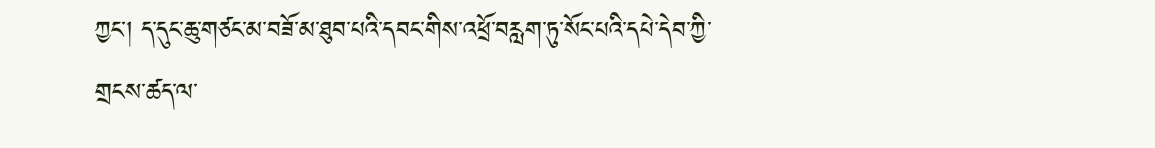ཀྱང་། ད་དུང་ཆུ་གཙང་མ་བཟོ་མ་ཐུབ་པའི་དབང་གིས་འཕྲོ་བརླག་ཏུ་སོང་པའི་དཔེ་དེབ་ཀྱི་གྲངས་ཚད་ལ་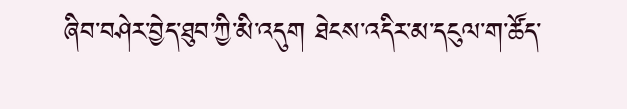ཞིབ་བཤེར་བྱེད་ཐུབ་ཀྱི་མི་འདུག ཐེངས་འདིར་མ་དངུལ་ག་ཚོད་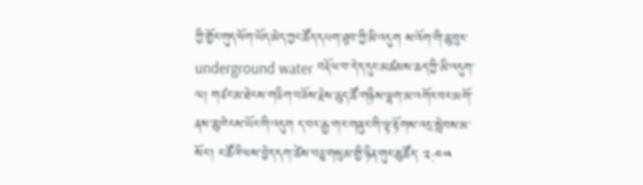ཀྱི་གྱོང་གུད་ཕོག་ཡོད་མེད་ཀྱང་ཚོད་དཔག་ཐུབ་ཀྱི་མི་འདུག ས་འོག་གི་ཆུ་བུར་underground water བརྡོལ་བ་དེ་ད་དུང་མཚམས་ཆད་ཀྱི་མི་འདུག་ལ། གཙང་མ་ཐེངས་གཅིག་བཟོས་རྗེས་ཆུད་ཚོ་གཉིས་ལྷག་མ་འགོར་བར་མགོ་ནས་ཆུ་ཁེངས་ཡོང་གི་འདུག ད་བར་རྒྱ་གར་གཞུང་གི་ལྟ་རྟོགས་འདྲ་སླེབས་མ་སོང་། ང་ཚོའི་ལས་བྱེད་དག་ཚེས་བཅུ་གསུམ་གྱི་ཉིན་གུང་ཆུ་ཚོད་ ༢:༤༥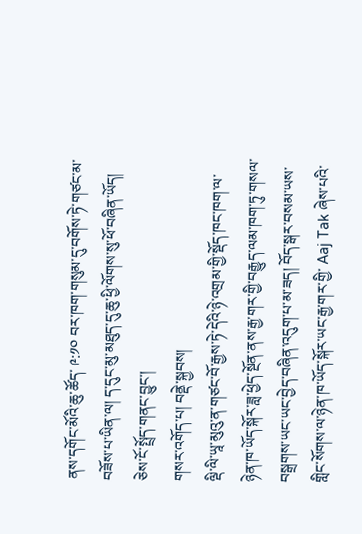ནས་དགོང་མོའི་ཆུ་ཚོད་ ༩:༡༠ བར་ཁག་གསུམ་དུ་བགོས་ཏེ་གཙང་མ་བཟོས་པ་ཡིན་ལ། ད་དུང་མུ་མཐུད་དུ་ཆུ་ཕྱི་ལོགས་སུ་ཕོ་བཞིན་ཡོད། ཅེས་ངོ་སྤྲོད་གནང་བྱུང་།
གསར་འགོད་པ། བནྡེ་སྐྱབས།
ལྡི་ལི་ཡཱ་མུའུ་ན་གཙང་བོ་རྒྱས་ཏེ་དེའི་ཉེ་འགྲམ་གྱི་སྡོད་ཁང་ཁག་ལ་ཉེན་ཁ་ཡོད་སྐོར་ཟླ་ཕྱེད་སྔོན་ནས་རྒྱ་གར་གྱི་བརྒྱུད་ལམ་ཁག་ཏུ་གསལ་བསྒྲགས་ཡང་ཡང་བྱེད་བཞིན་འདུག་པ་མ་ཟད། བོད་སྒར་བསམ་ཡས་གླིང་སོགས་ལ་ཉེན་ཁ་ཡོད་སྐོར་ཡང་རྒྱ་གར་གྱི་ Aaj Tak ཞེས་པའི་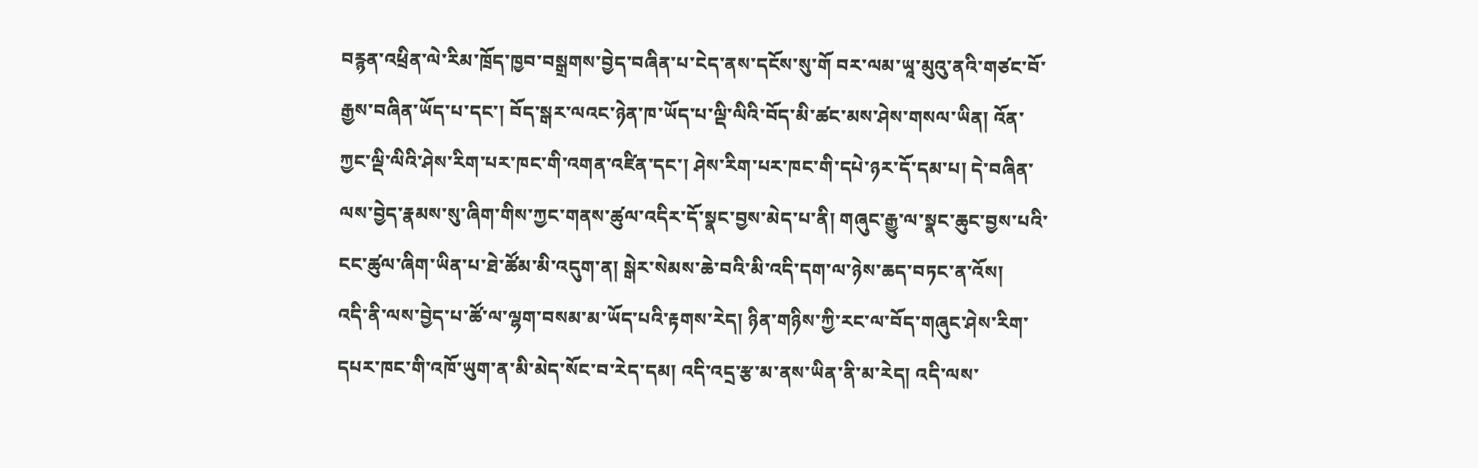བརྙན་འཕྲིན་ལེ་རིམ་ཁྲོད་ཁྱབ་བསྒྲགས་བྱེད་བཞིན་པ་ངེད་ནས་དངོས་སུ་གོ བར་ལམ་ཡཱ་མུའུ་ནའི་གཙང་བོ་རྒྱས་བཞིན་ཡོད་པ་དང་། བོད་སྒར་ལའང་ཉེན་ཁ་ཡོད་པ་ལྡི་ལིའི་བོད་མི་ཚང་མས་ཤེས་གསལ་ཡིན། འོན་ཀྱང་ལྡི་ལིའི་ཤེས་རིག་པར་ཁང་གི་འགན་འཛིན་དང་། ཤེས་རིག་པར་ཁང་གི་དཔེ་ཉར་དོ་དམ་པ། དེ་བཞིན་ལས་བྱེད་རྣམས་སུ་ཞིག་གིས་ཀྱང་གནས་ཚུལ་འདིར་དོ་སྣང་བྱས་མེད་པ་ནི། གཞུང་རྒྱུ་ལ་སྣང་ཆུང་བྱས་པའི་ངང་ཚུལ་ཞིག་ཡིན་པ་ཐེ་ཚོམ་མི་འདུག་ན། སྒེར་སེམས་ཆེ་བའི་མི་འདི་དག་ལ་ཉེས་ཆད་བཏང་ན་འོས།
འདི་ནི་ལས་བྱེད་པ་ཚོ་ལ་ལྷག་བསམ་མ་ཡོད་པའི་རྟགས་རེད། ཉིན་གཉིས་ཀྱི་རང་ལ་བོད་གཞུང་ཤེས་རིག་དཔར་ཁང་གི་འཁོ་ཡུག་ན་མི་མེད་སོང་བ་རེད་དམ། འདི་འདྲ་རྩ་མ་ནས་ཡིན་ནི་མ་རེད། འདི་ལས་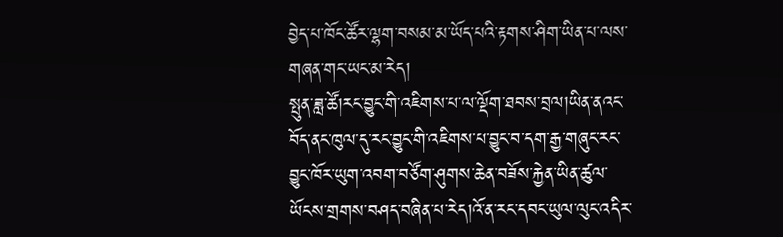བྱེད་པ་ཁོང་ཚོར་ལྷག་བསམ་མ་ཡོད་པའི་རྟགས་ཤིག་ཡིན་པ་ལས་གཞན་གང་ཡང་མ་རེད།
སྤུན་ཟླ་ཚོ།རང་བྱུང་གི་འཇིགས་པ་ལ་ལྡོག་ཐབས་བྲལ།ཡིན་ནའང་བོད་ནང་ཁུལ་དུ་རང་བྱུང་གི་འཇིགས་པ་བྱུང་བ་དག་རྒྱ་གཞུང་རང་བྱུང་ཁོར་ཡུག་འབག་བཙོག་ཤུགས་ཆེན་བཟོས་རྐྱེན་ཡིན་ཚུལ་ཡོངས་གྲགས་བཤད་བཞིན་པ་རེད།འོ་ན་རང་དབང་ཡུལ་ལུང་འདིར་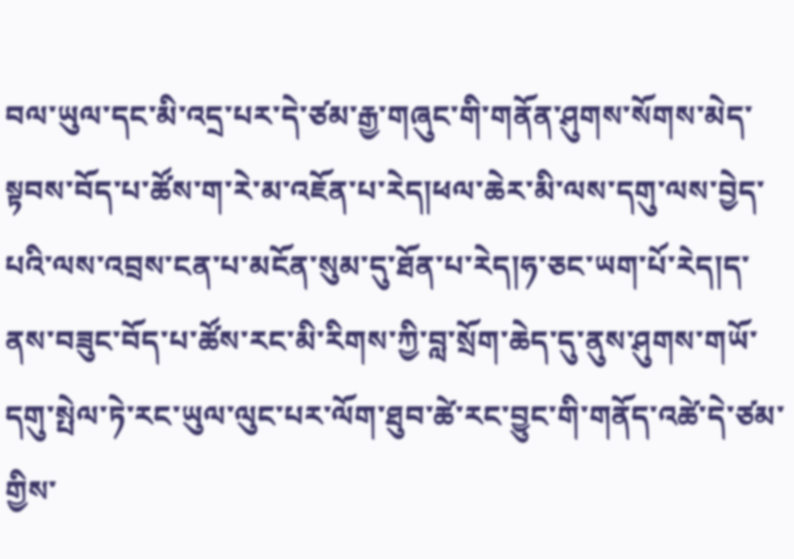བལ་ཡུལ་དང་མི་འདྲ་པར་དེ་ཙམ་རྒྱ་གཞུང་གི་གནོན་ཤུགས་སོགས་མེད་སྟབས་བོད་པ་ཚོས་ག་རེ་མ་འཇོན་པ་རེད།ཕལ་ཆེར་མི་ལས་དགུ་ལས་བྱེད་པའི་ལས་འབྲས་ངན་པ་མངོན་སུམ་དུ་ཐོན་པ་རེད།ཧ་ཅང་ཡག་པོ་རེད།ད་ནས་བཟུང་བོད་པ་ཚོས་རང་མི་རིགས་ཀྱི་བླ་སྲོག་ཆེད་དུ་ནུས་ཤུགས་གཡོ་དགུ་སྤེལ་ཏེ་རང་ཡུལ་ལུང་པར་ལོག་ཐུབ་ཚེ་རང་བྱུང་གི་གནོད་འཚེ་དེ་ཙམ་གྱིས་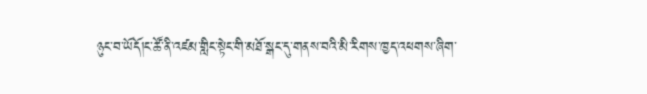ཉུང་བ་ཡོདོ།ང་ཚོ་ནི་འཛམ་གླིང་སྟེང་གི་མཐོ་སྒང་དུ་གནས་བའི་མི་རིགས་ཁྱད་འཕགས་ཞིག་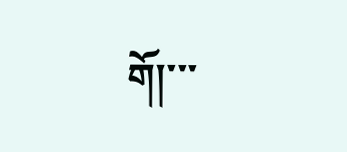གོ།་་་